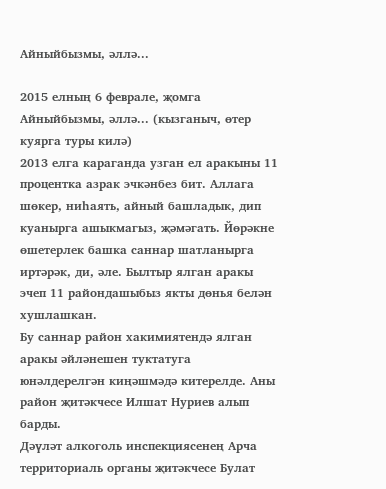Айныйбызмы, әллә...

2015 елның 6 феврале, җомга
Айныйбызмы, әллә... (кызганыч, өтер куярга туры килә)
2013 елга караганда узган ел аракыны 11 процентка азрак эчкәнбез бит. Аллага шөкер, ниһаять, айный башладык, дип куанырга ашыкмагыз, җәмәгать. Йөрәкне өшетерлек башка саннар шатланырга иртәрәк, ди, әле. Былтыр ялган аракы эчеп 11 райондашыбыз якты дөнья белән хушлашкан.
Бу саннар район хакимиятендә ялган аракы әйләнешен туктатуга юнәлдерелгән киңәшмәдә китерелде. Аны район җитәкчесе Илшат Нуриев алып барды.
Дәүләт алкоголь инспекциясенең Арча территориаль органы җитәкчесе Булат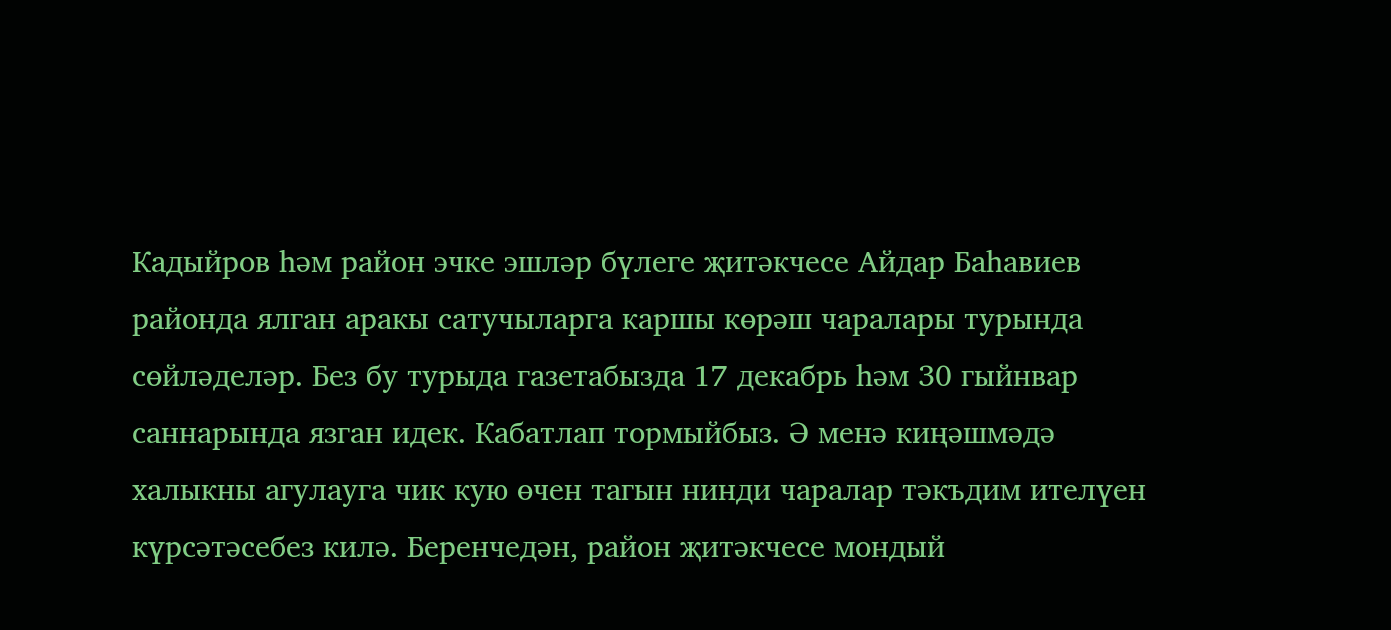Кадыйров һәм район эчке эшләр бүлеге җитәкчесе Айдар Баһавиев районда ялган аракы сатучыларга каршы көрәш чаралары турында сөйләделәр. Без бу турыда газетабызда 17 декабрь һәм 30 гыйнвар саннарында язган идек. Кабатлап тормыйбыз. Ә менә киңәшмәдә халыкны агулауга чик кую өчен тагын нинди чаралар тәкъдим ителүен күрсәтәсебез килә. Беренчедән, район җитәкчесе мондый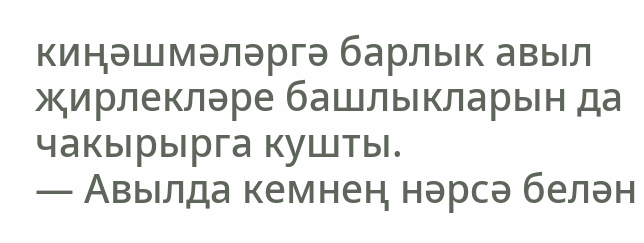киңәшмәләргә барлык авыл җирлекләре башлыкларын да чакырырга кушты.
— Авылда кемнең нәрсә белән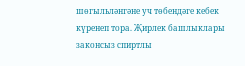шөгыльләнгәне уч төбендәге кебек күренеп тора. Җирлек башлыклары законсыз спиртлы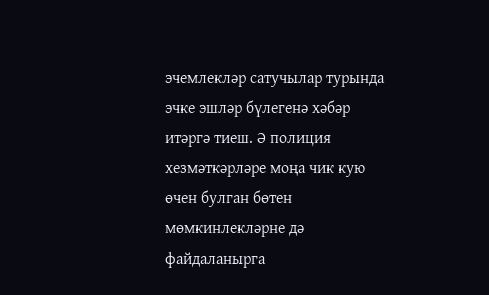эчемлекләр сатучылар турында эчке эшләр бүлегенә хәбәр итәргә тиеш. Ә полиция хезмәткәрләре моңа чик кую өчен булган бөтен мөмкинлекләрне дә файдаланырга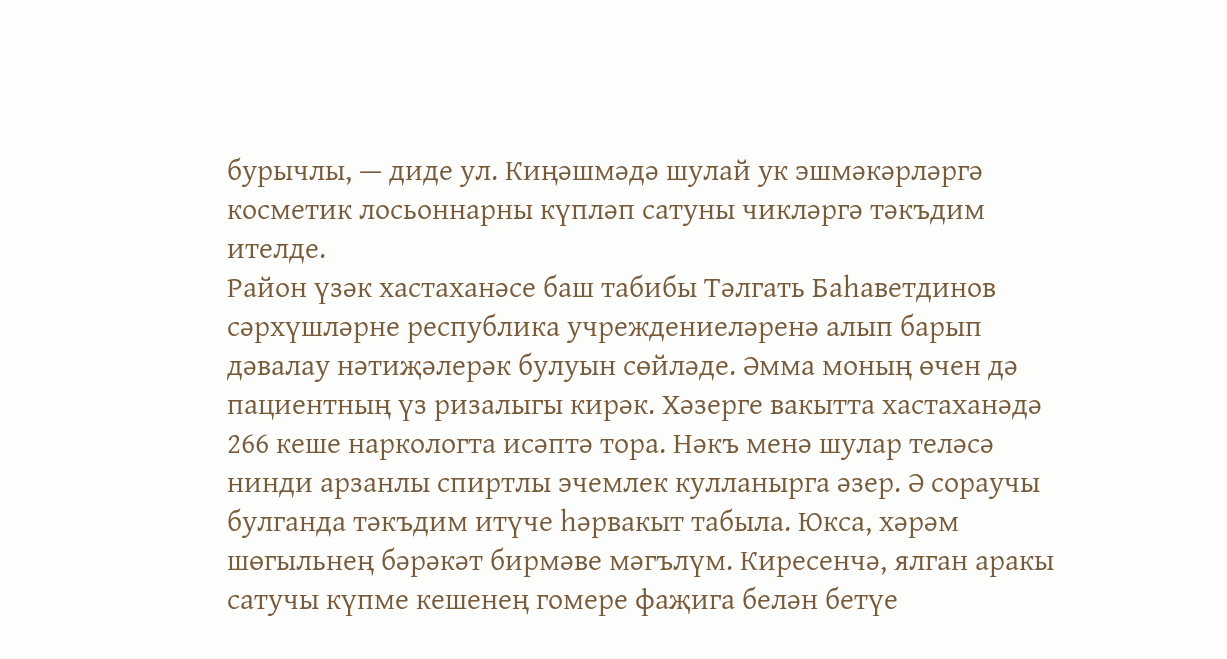бурычлы, — диде ул. Киңәшмәдә шулай ук эшмәкәрләргә косметик лосьоннарны күпләп сатуны чикләргә тәкъдим ителде.
Район үзәк хастаханәсе баш табибы Тәлгать Баһаветдинов сәрхүшләрне республика учреждениеләренә алып барып дәвалау нәтиҗәлерәк булуын сөйләде. Әмма моның өчен дә пациентның үз ризалыгы кирәк. Хәзерге вакытта хастаханәдә 266 кеше наркологта исәптә тора. Нәкъ менә шулар теләсә нинди арзанлы спиртлы эчемлек кулланырга әзер. Ә сораучы булганда тәкъдим итүче һәрвакыт табыла. Юкса, хәрәм шөгыльнең бәрәкәт бирмәве мәгълүм. Киресенчә, ялган аракы сатучы күпме кешенең гомере фаҗига белән бетүе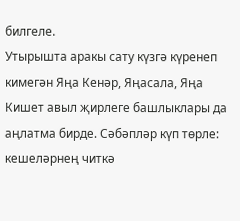билгеле.
Утырышта аракы сату күзгә күренеп кимегән Яңа Кенәр, Яңасала, Яңа Кишет авыл җирлеге башлыклары да аңлатма бирде. Сәбәпләр күп төрле: кешеләрнең читкә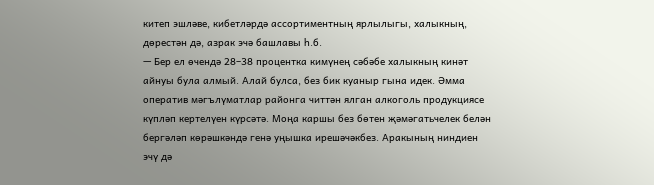китеп эшләве, кибетләрдә ассортиментның ярлылыгы, халыкның, дөрестән дә, азрак эчә башлавы һ.б.
— Бер ел өчендә 28–38 процентка кимүнең сәбәбе халыкның кинәт айнуы була алмый. Алай булса, без бик куаныр гына идек. Әмма оператив мәгълүматлар районга читтән ялган алкоголь продукциясе күпләп кертелүен күрсәтә. Моңа каршы без бөтен җәмәгатьчелек белән бергәләп көрәшкәндә генә уңышка ирешәчәкбез. Аракының ниндиен эчү дә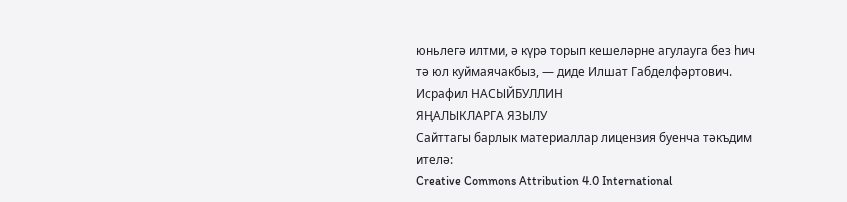юньлегә илтми, ә күрә торып кешеләрне агулауга без һич тә юл куймаячакбыз, — диде Илшат Габделфәртович.
Исрафил НАСЫЙБУЛЛИН
ЯҢАЛЫКЛАРГА ЯЗЫЛУ
Сайттагы барлык материаллар лицензия буенча тәкъдим ителә:
Creative Commons Attribution 4.0 International